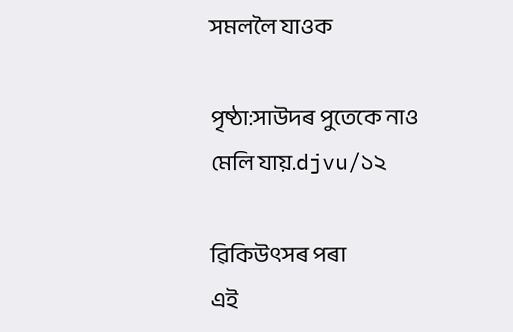সমললৈ যাওক

পৃষ্ঠা:সাউদৰ পুতেকে নাও মেলি যায়.djvu/১২

ৱিকিউৎসৰ পৰা
এই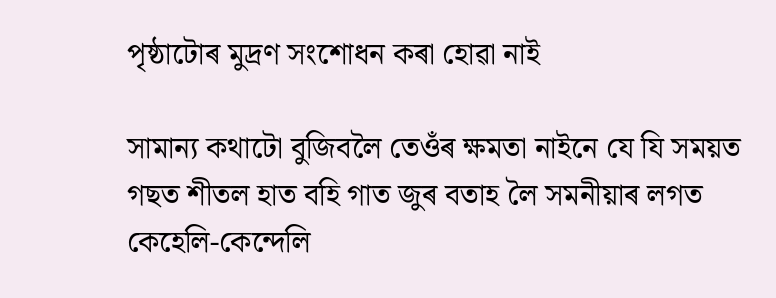পৃষ্ঠাটোৰ মুদ্ৰণ সংশোধন কৰা হোৱা নাই

সামান্য কথাটো বুজিবলৈ তেওঁৰ ক্ষমতা নাইনে যে যি সময়ত গছত শীতল হাত বহি গাত জুৰ বতাহ লৈ সমনীয়াৰ লগত কেহেলি-কেন্দেলি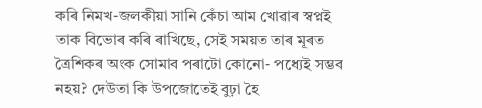কৰি নিমখ-জলকীয়া সানি কেঁচা আম খোৱাৰ স্বপ্নই তাক বিভোৰ কৰি ৰাখিছে, সেই সময়ত তাৰ মূৰত ত্ৰৈশিকৰ অংক সোমাব পৰাটো কোনো- পধ্যেই সম্ভব নহয়? দেউতা কি উপজোতেই বুঢ়া হৈ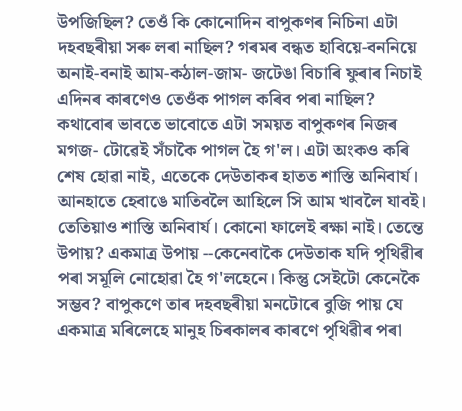উপজিছিল? তেওঁ কি কোনোদিন বাপুকণৰ নিচিনা এটা দহবছৰীয়া সৰু লৰা নাছিল? গৰমৰ বন্ধত হাবিয়ে-বননিয়ে অনাই-বনাই আম-কঠাল-জাম- জটেঙা বিচাৰি ফুৰাৰ নিচাই এদিনৰ কাৰণেও তেওঁক পাগল কৰিব পৰা নাছিল? কথাবোৰ ভাবতে ভাবোতে এটা সময়ত বাপুকণৰ নিজৰ মগজ- টোৱেই সঁচাকৈ পাগল হৈ গ'ল। এটা অংকও কৰি শেষ হোৱা নাই, এতেকে দেউতাকৰ হাতত শাস্তি অনিবাৰ্য। আনহাতে হেবাঙে মাতিবলৈ আহিলে সি আম খাবলৈ যাবই। তেতিয়াও শাস্তি অনিবাৰ্য। কোনো ফালেই ৰক্ষা নাই। তেন্তে উপায়? একমাত্ৰ উপায় --কেনেবাকৈ দেউতাক যদি পৃথিৱীৰ পৰা সমূলি নোহোৱা হৈ গ'লহেনে। কিন্তু সেইটো কেনেকৈ সম্ভব? বাপুকণে তাৰ দহবছৰীয়া মনটোৰে বুজি পায় যে একমাত্ৰ মৰিলেহে মানুহ চিৰকালৰ কাৰণে পৃথিৱীৰ পৰা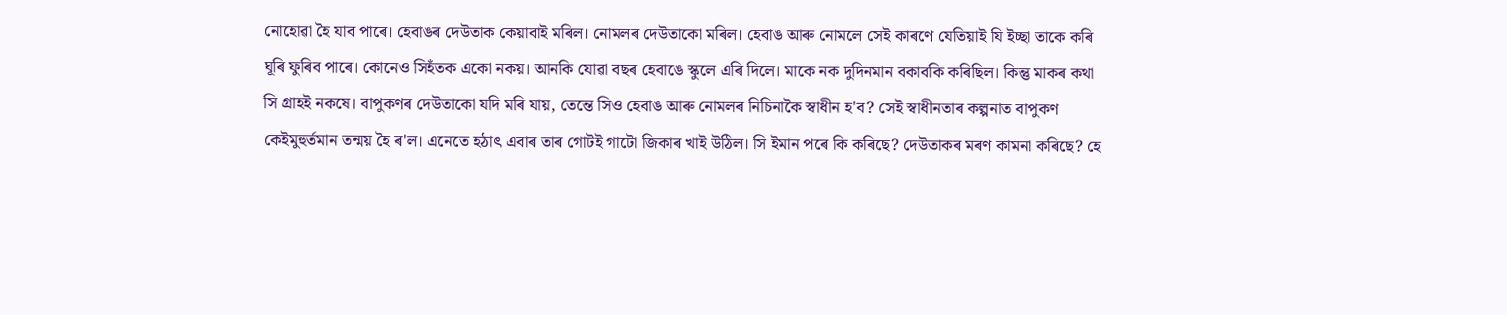নোহোৱা হৈ যাব পাৰে। হেবাঙৰ দেউতাক কেয়াবাই মৰিল। নোমলৰ দেউতাকো মৰিল। হেবাঙ আৰু নোমলে সেই কাৰণে যেতিয়াই যি ইচ্ছা তাকে কৰি ঘূৰি ফুৰিব পাৰে। কোনেও সিহঁতক একো নকয়। আনকি যোৱা বছৰ হেবাঙে স্কুলে এৰি দিলে। মাকে নক দুদিনমান বকাবকি কৰিছিল। কিন্তু মাকৰ কথা সি গ্ৰাহই নকষে। বাপুকণৰ দেউতাকো যদি মৰি যায়, তেন্তে সিও হেবাঙ আৰু নোমলৰ নিচিনাকৈ স্বাধীন হ'ব? সেই স্বাধীনতাৰ কল্পনাত বাপুকণ কেইমুহুৰ্তমান তন্ময় হৈ ৰ'ল। এনেতে হঠাৎ এবাৰ তাৰ গোটই গাটো জিকাৰ খাই উঠিল। সি ইমান পৰে কি কৰিছে? দেউতাকৰ মৰণ কামনা কৰিছে? হে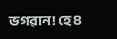ভগৱান! হে ৪